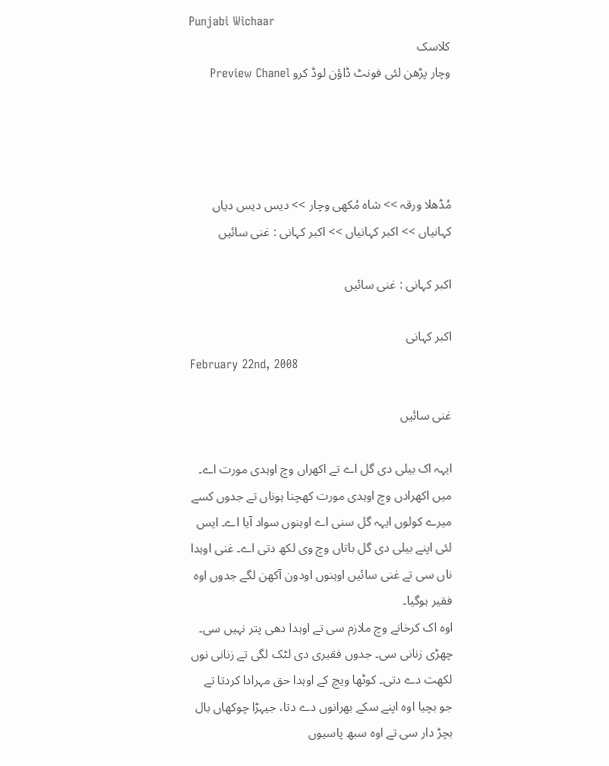Punjabi Wichaar
کلاسک
وچار پڑھن لئی فونٹ ڈاؤن لوڈ کرو Preview Chanel




مُڈھلا ورقہ >> شاہ مُکھی وچار >> دیس دیس دیاں کہانیاں >> اکبر کہانیاں >> اکبر کہانی : غنی سائیں

اکبر کہانی : غنی سائیں

اکبر کہانی
February 22nd, 2008

غنی سائیں

ایہہ اک بیلی دی گل اے تے اکھراں وچ اوہدی مورت اے۔ میں اکھرادں وچ اوہدی مورت کھچنا ہوناں تے جدوں کسے میرے کولوں ایہہ گل سنی اے اوہنوں سواد آیا اے۔ ایس لئی اپنے بیلی دی گل باتاں وچ وی لکھ دتی اے۔ غنی اوہدا ناں سی تے غنی سائیں اوہنوں اودون آکھن لگے جدوں اوہ فقیر ہوگیا۔
اوہ اک کرخانے وچ ملازم سی تے اوہدا دھی پتر نہیں سی۔ چھڑی زنانی سی۔ جدوں فقیری دی لٹک لگی تے زنانی نوں لکھت دے دتی۔ کوٹھا ویچ کے اوہدا حق مہرادا کردتا تے جو بچیا اوہ اپنے سکے بھرانوں دے دتا، جیہڑا چوکھاں بال بچڑ دار سی تے اوہ سبھ پاسیوں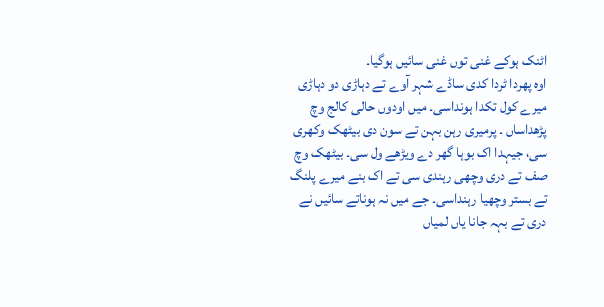اٹنک ہوکے غنی توں غنی سائیں ہوگیا۔
اوہ پھردا ٹردا کدی ساڈے شہر آوے تے دہاڑی دو دہاڑی میرے کول تکدا ہونداسی۔ میں اودوں حالی کالج وچ پڑھداساں ۔ پرمیری رہن بہن تے سون دی بیٹھک وکھری سی، جیہدا اک بوہا گھر دے ویڑھے ول سی۔ بیٹھک وچ صف تے دری وچھی رہندی سی تے اک بنے میرے پلنگ تے بستر وچھیا رہنداسی۔ جے میں نہ ہوناتے سائیں نے دری تے بہہ جانا یاں لمیاں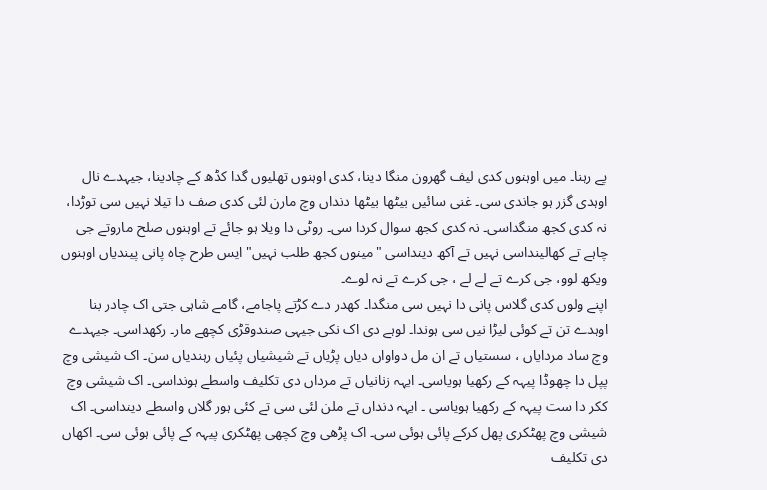پے رہنا۔ میں اوہنوں کدی لیف گھرون منگا دینا، کدی اوہنوں تھلیوں گدا کڈھ کے چادینا، جیہدے نال اوہدی گزر ہو جاندی سی۔ غنی سائیں بیٹھا بیٹھا دنداں وچ مارن لئی کدی صف دا تیلا نہیں سی توڑدا، نہ کدی کجھ منگداسی۔ نہ کدی کجھ سوال کردا سی۔ روٹی دا ویلا ہو جائے تے اوہنوں صلح ماروتے جی چاہے تے کھالینداسی نہیں تے آکھ دینداسی "مینوں کجھ طلب نہیں"ایس طرح چاہ پانی پیندیاں اوہنوں ویکھ لوو، جی کرے تے لے لے ، جی کرے تے نہ لوے۔
اپنے ولوں کدی گلاس پانی دا نہیں سی منگدا۔ کھدر دے کڑتے پاجامے، گامے شاہی جتی اک چادر بنا اوہدے تن تے کوئی لیڑا نیں سی ہوندا۔ لوہے دی اک نکی جیہی صندوقڑی کچھے مار۔ رکھداسی۔ جیہدے وچ ساد مردایاں ، سستیاں تے ان مل دواواں دیاں پڑیاں تے شیشیاں پئیاں رہندیاں سن۔ اک شیشی وچ پپل دا چھوڈا پیہہ کے رکھیا ہویاسی۔ ایہہ زنانیاں تے مرداں دی تکلیف واسطے ہونداسی۔ اک شیشی وچ ککر دا ست پیہہ کے رکھیا ہویاسی ۔ ایہہ دنداں تے ملن لئی سی تے کئی ہور گلاں واسطے دینداسی۔ اک شیشی وچ پھٹکری پھل کرکے پائی ہوئی سی۔ اک پڑھی وچ کچھی پھٹکری پیہہ کے پائی ہوئی سی۔ اکھاں دی تکلیف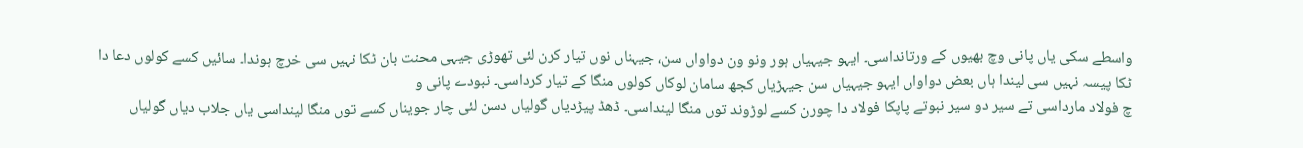واسطے سکی یاں پانی وچ بھیوں کے ورتانداسی۔ ایہو جیہیاں ہور ونو ون دواواں سن، جیہناں نوں تیار کرن لئی تھوڑی جیہی محنت بان ٹکا نہیں سی خرچ ہوندا۔ سائیں کسے کولوں دعا دا ٹکا پیسہ نہیں سی لیندا ہاں بعض دواواں ایہو جیہیاں سن جیہڑیاں کجھ سامان لوکاں کولوں منگا کے تیار کرداسی۔ نبودے پانی و
چ فولاد مارداسی تے سیر دو سیر نبوتے پاپکا فولاد دا چورن کسے لوڑوند توں منگا لینداسی۔ ڈھڈ پیڑدیاں گولیاں دسن لئی چار جویناں کسے توں منگا لینداسی یاں جلاب دیاں گولیاں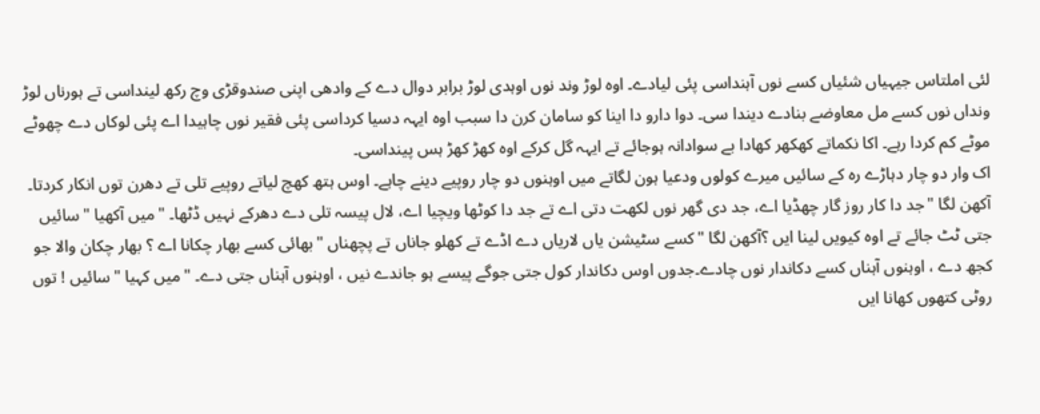لئی املتاس جیہیاں شئیاں کسے نوں آہنداسی پئی لیادے۔ اوہ لوڑ وند نوں اوہدی لوڑ برابر دوال دے کے وادھی اپنی صندوقڑی وچ رکھ لینداسی تے ہورناں لوڑ ونداں نوں کسے مل معاوضے بنادے دیندا سی۔ دوا دارو دا اینا کو سامان کرن دا سبب اوہ ایہہ دسیا کرداسی پئی فقیر نوں چاہیدا اے پئی لوکاں دے چھوٹے موٹے کم کردا رہے۔ اکا نکماتے کھکھر کھادا بے سوادانہ ہوجائے تے ایہہ گل کرکے اوہ کھڑ کھڑ ہس پینداسی۔
اک وار دو چار دہاڑے رہ کے سائیں میرے کولوں ودعیا ہون لگاتے میں اوہنوں دو چار روپیے دینے چاہے۔ اوس ہتھ کھچ لیاتے روپیے تلی تے دھرن توں انکار کردتا۔ آکھن لگا "جد دا کار روز گار چھڈیا اے، جد دی گھر نوں لکھت دتی اے تے جد دا کوٹھا ویچیا اے، لال پیسہ تلی دے دھرکے نہیں ڈٹھا۔ "میں آکھیا "سائیں جتی ٹٹ جائے تے اوہ کیویں لینا ایں ؟آکھن لگا "کسے سٹیشن یاں لاریاں دے اڈے تے کھلو جاناں تے پچھناں "بھائی کسے بھار چکانا اے ؟ بھار چکان والا جو کجھ دے ، اوہنوں آہناں کسے دکاندار نوں چادے۔جدوں اوس دکاندار کول جتی جوگے پیسے ہو جاندے نیں ، اوہنوں آہناں جتی دے۔ "میں کہیا "سائیں ! توں روٹی کتھوں کھانا ایں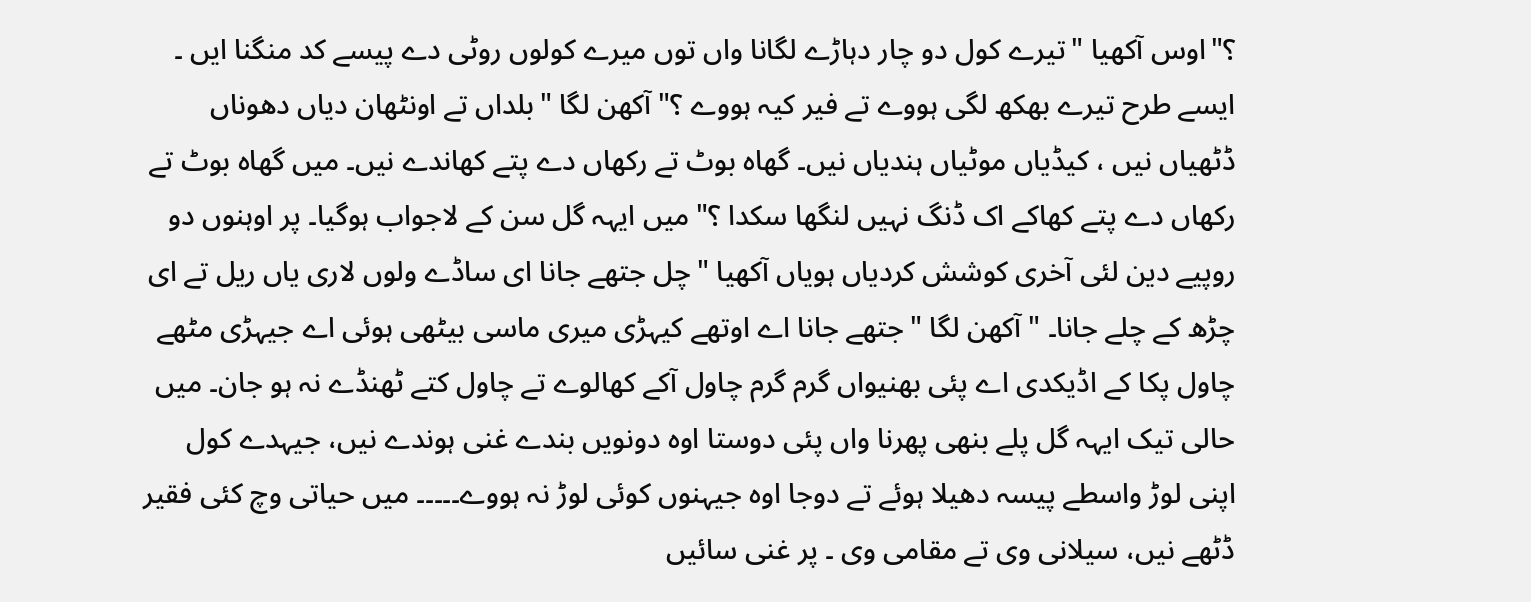؟"اوس آکھیا "تیرے کول دو چار دہاڑے لگانا واں توں میرے کولوں روٹی دے پیسے کد منگنا ایں ۔ ایسے طرح تیرے بھکھ لگی ہووے تے فیر کیہ ہووے ؟"آکھن لگا "بلداں تے اونٹھان دیاں دھوناں ڈٹھیاں نیں ، کیڈیاں موٹیاں ہندیاں نیں۔ گھاہ بوٹ تے رکھاں دے پتے کھاندے نیں۔ میں گھاہ بوٹ تے رکھاں دے پتے کھاکے اک ڈنگ نہیں لنگھا سکدا ؟"میں ایہہ گل سن کے لاجواب ہوگیا۔ پر اوہنوں دو روپیے دین لئی آخری کوشش کردیاں ہویاں آکھیا "چل جتھے جانا ای ساڈے ولوں لاری یاں ریل تے ای چڑھ کے چلے جانا۔ "آکھن لگا "جتھے جانا اے اوتھے کیہڑی میری ماسی بیٹھی ہوئی اے جیہڑی مٹھے چاول پکا کے اڈیکدی اے پئی بھنیواں گرم گرم چاول آکے کھالوے تے چاول کتے ٹھنڈے نہ ہو جان۔ میں حالی تیک ایہہ گل پلے بنھی پھرنا واں پئی دوستا اوہ دونویں بندے غنی ہوندے نیں، جیہدے کول اپنی لوڑ واسطے پیسہ دھیلا ہوئے تے دوجا اوہ جیہنوں کوئی لوڑ نہ ہووے۔۔۔۔۔ میں حیاتی وچ کئی فقیر ڈٹھے نیں، سیلانی وی تے مقامی وی ۔ پر غنی سائیں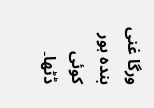ورگا غنی بندہ ہور کوئی ڈٹھا۔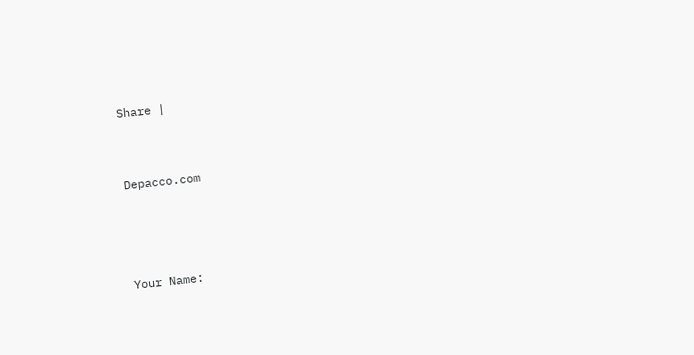Share |




Depacco.com






Your Name: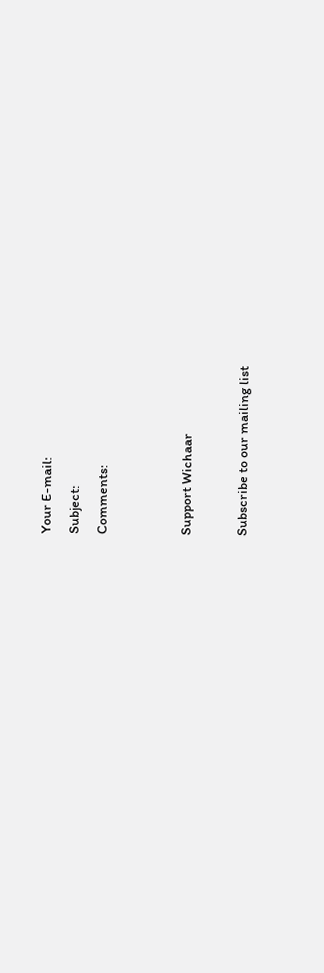Your E-mail:
Subject:
Comments:


Support Wichaar

Subscribe to our mailing list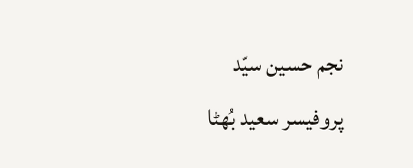نجم حسین سیّد
پروفیسر سعید بُھٹا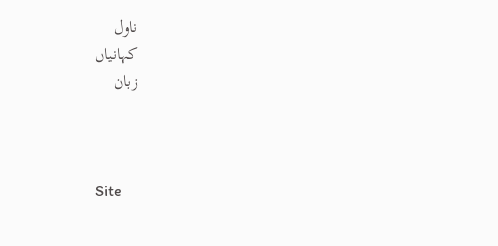ناول
کہانیاں
زبان



Site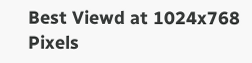Best Viewd at 1024x768 Pixels